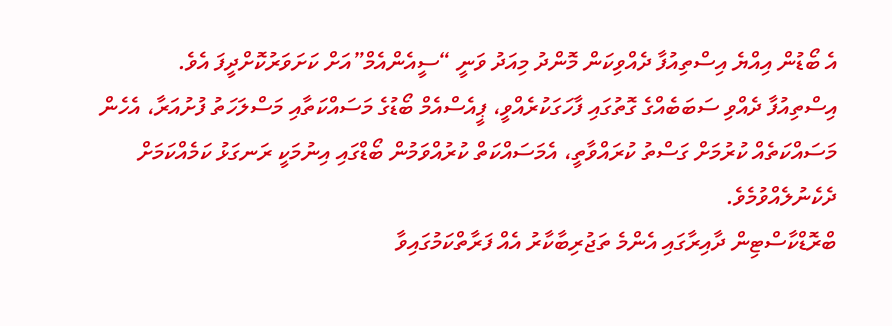އެ ބޯޑުން އިއްޔެ އިސްތިއުފާ ދެއްވިކަން މޮންދު މިއަދު ވަނީ “ސީއެންއެމް”އަށް ކަށަވަރުކޮށްދީފަ އެވެ.
އިސްތިއުފާ ދެއްވި ސަބަބެއްގެ ގޮތުގައި ފާހަގަކުރެއްވީ، ޕީއެސްއެމް ބޯޑުގެ މަސައްކަތާއި މަސްލަހަތު ފުށުއަރާ، އެހެން މަސައްކަތެއް ކުރުމަށް ގަސްތު ކުރައްވާތީ، އެމަސައްކަތް ކުރުއްވަމުން ބޯޑްގައި އިނުމަކީ ރަނގަޅު ކަމެއްކަމަށް ދެކެނުލެއްވުމެވެ.
ބްރޮޑްކާސްޓިން ދާއިރާގައި އެންމެ ތަޖުރިބާކާރު އެއް ފަރާތްކަމުގައިވާ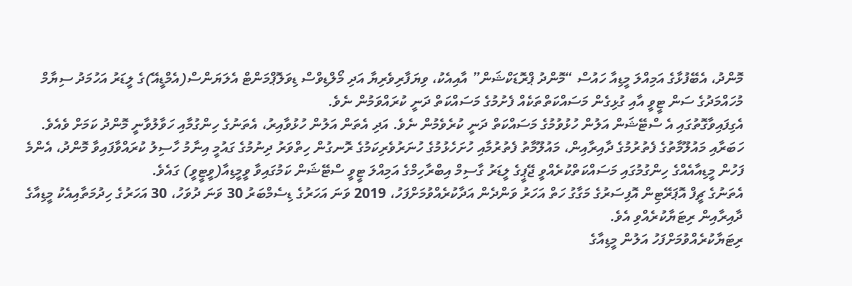މޮންދު، އެބޭފުޅާގެ އަމިއްލަ މީޑިއާ ހައުސް “މޮންދު ޕްރޮޑަކްޝަން” އާއިއެކު، ވިޔަފާރިވެރިޔާ އަދި މޯލްޑިވްސް ޑިވަލޮޕްމަންޓް އެލަޔަންސް(އެމްޑީއޭ)ގެ ލީޑަރު އަހުމަދު ސިޔާމް މުހައްމަދުގެ ސަން ޓީވީ އާއި ގުޅިގެން މަސައްކަތްތަކެއް ފެށުމުގެ މަސައްކަތް ދަނީ ކުރައްވަމުން ނެވެ.
އެގިފައިވާގޮތުގައި އެ ސްޓޭޝަން އަލުން ހުޅުވުމުގެ މަސައްކަތް ދަނީ ކުރެވެމުން ނެވެ. އަދި އެތަން އަލުން ހުޅުވާއިރު، އެތަނުގެ ހިންގުމާއި ހަވާލުވާނީ މޮންދު ކަމަށް ވެއެވެ.
ހަބަރާއި މައުލޫމާތުގެ ފެތުރުމުގެ ދާއިރާއިން، މައުލޫމާތު ފެތުރުމާއި ހުށަހެޅުމުގެ ހުނަރުވެރިކަމުގެ ރޮނގުން ހިތްވަރު ދިނުމުގެ ގައުމީ އިނާމު ހާސިލު ކުރައްވާފައިވާ މޮންދު، އެންމެ ފަހުން މީޑިއާއެއްގެ ހިންގުމުގައި މަސައްކަތްކުރެއްވީ ޖޭޕީގެ ލީޑަރު ގާސިމް އިބްރާހިމްގެ އަމިއްލަ ޓީވީ ސްޓޭޝަން ކަމުގައިވާ ވީމީޑިއާ(ވީޓީވީ) ގައެވެ.
އެތަނުގެ ޗީފް އޮޕަރޭޓިން އޮފިސަރުގެ މަގާގު ހަތް އަހަރު ވަންދެން އަދާކުރެއްވުމަށްފަހު، 2019 ވަނަ އަހަރުގެ ޑިސެމްބަރު 30 ވަނަ ދުވަހު، 30 އަހަރުގެ ހިދުމަތާއިއެކު މީޑިއާގެ ދާއިރާއިން ރިޓަޔާކުރެއްވި އެވެ.
ރިޓަޔާކުރެއްވުމަށްފަހު އަލުން މީޑިއާގެ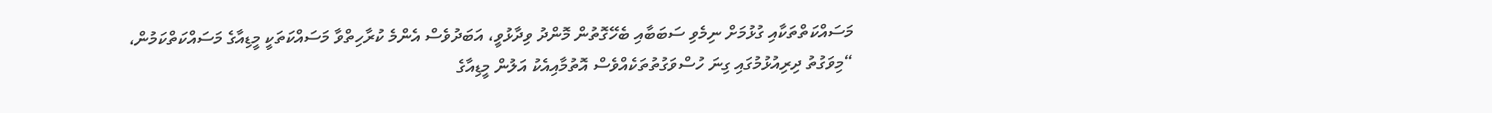މަސައްކަތްތަކާއި ގުޅުމަށް ނިމެވި ސަބަބާއި ބެހޭގޮތުން މޮންދު ވިދާޅުވީ، އަބަދުވެސް އެންމެ ކުރާހިތްވާ މަސައްކަތަކީ މީޑިއާގެ މަސައްކަތްކަމުން، “މިވަގުތު ދިރިއުޅުމުގައި ގިނަ ހުސްވަގުތުތަކެއްވެސް އޮތުމާއިއެކު އަލުން މީޑިއާގެ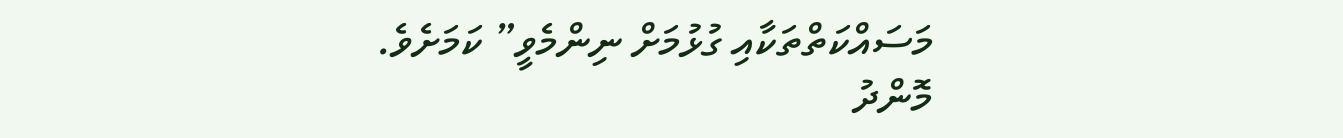މަސައްކަތްތަކާއި ގުޅުމަށް ނިންމެވީ” ކަމަށެވެ.
މޮންދު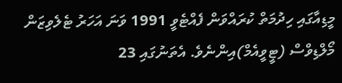މީޑިއާގައި ހިދުމަތް ކުރައްވަން ފެއްޓެވީ 1991 ވަނަ އަހަރު ޓެލެވިޒަން މޯލްޑިވްސް (ޓީވީއެމް)އިންނެވެ. އެތަނުގައި 23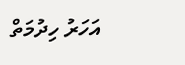އަހަރު ހިދުމަތް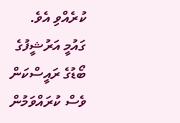ކުރެއްވި އެވެ.
ގައުމީ އަރުޝީފުގެ ބޯޑުގެ ރައީސްކަން ވެސް ކުރައްވަމުން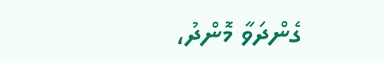ގެންދަވާ މޮންދު،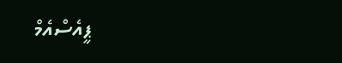ޕީއެސްއެމް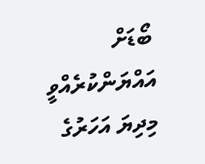ބޯޑަށް އައްޔަންކުރެއްވީ މިދިޔަ އަހަރުގެ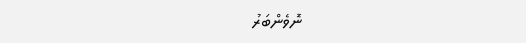ނޮވެންބަރު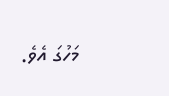މަހުގަ އެވެ.